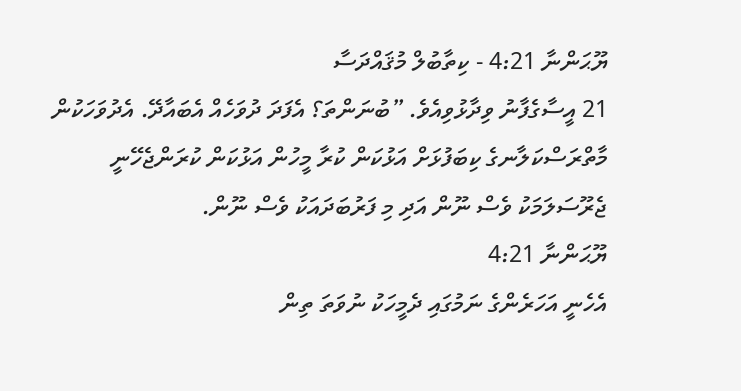ޔޫޙަންނާ 4:21 - ކިތާބުލް މުޤައްދަސާ
21 އީސާގެފާނު ވިދާޅުވިއެވެ. ”ބުނަންތަ؟ އެފަދަ ދުވަހެއް އެބައާދޭ. އެދުވަހަކުން މާތްރަސްކަލާނގެ ކިބަފުޅަށް އަޅުކަން ކުރާ މީހުން އަޅުކަން ކުރަންޖެހޭނީ ޖެރޫސަލަމަކު ވެސް ނޫން އަދި މި ފަރުބަދައަކު ވެސް ނޫން.
ޔޫޙަންނާ 4:21
އެހެނީ އަހަރެންގެ ނަމުގައި ދެމީހަކު ނުވަތަ ތިން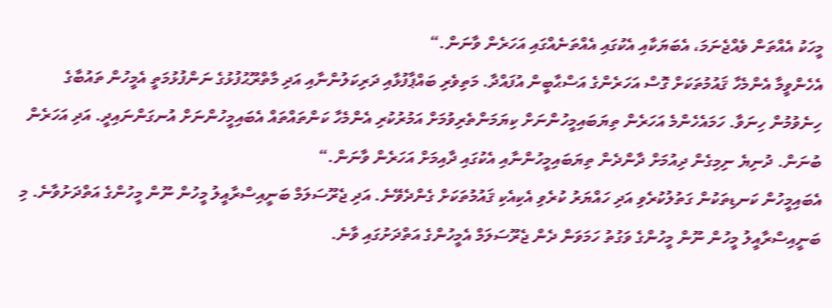މީހަކު އެއްތަން ވެއްޖެނަމަ، އެބަޔަކާއި އެކުގައި އެއްތަނެއްގައި އަހަރެން ވާނަން.“
އެހެންވީމާ އެންމެހާ ޤައުމުތަކަށް ގޮސް އަހަރެންގެ އަސްޙާބީން އުފައްދާ. މަތިވެރި ބައްޕާފުޅާއި ދަރިކަލުންނާއި އަދި މާތްރޫޙުފުޅުގެ ނަންފުޅުމަތީ އެމީހުން ތައުބާގެ ހިނެވުމުން ހިނަވާ. ހަމައެހެންމެ އަހަރެން ތިޔަބައިމީހުންނަށް ކިޔަމަންތެރިވުމަށް އަމުރުކުރި އެންމެހާ ކަންތައްތައް އެބައިމީހުންނަށް އުނގަންނައިދީ. އަދި އަހަރެން ބުނަން. ދުނިޔެ ނިމިގެން ދިއުމަށް ދާންދެން ތިޔަބައިމީހުންނާއި އެކުގައި ދާއިމަށް އަހަރެން ވާނަން.“
އެބައިމީހުން ކަނޑިތަކުން ގަތުލުކުރެވި އަދި ހައްޔަރު ކުރެވި އެކިއެކި ޤައުމުތަކަށް ގެންދެވޭނެ. އަދި ޖެރޫސަލަމް ބަނީއިސްރާއީލު މީހުން ނޫން މީހުންގެ އަތްދަށުވާނެ. މި ބަނީއިސްރާއީލު މީހުން ނޫން މީހުންގެ ވަގުތު ހަމަވަން ދެން ޖެރޫސަލަމް އެމީހުންގެ އަތްދަށުގައި ވާނެ.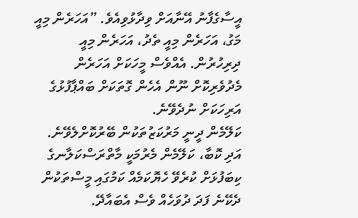އީސާގެފާނު އޭނާއަށް ވިދާޅުވިއެވެ. ”އަހަރެން މިއީ މަގު، އަހަރެން މިއީ ތެދު، އަހަރެން މިއީ ދިރިހުރުން. އެއްވެސް މީހަކަށް އަހަރެން މެދުވެރިކޮށް ނޫން އެހެން ގޮތަކަށް ބައްޕާފުޅުގެ އަރިހަކަށް ނުދެވޭނެ.
ކަލޭމެން ދީނީ މަރުކަޒުތަކުން ބޭރުކޮށްލެވޭނެ. އަދި ކޮބާ، ކަލޭމެން މެރުމަކީ މާތްރަސްކަލާނގެ ކިބަފުޅަށް ކުރެވޭ ހެޔޮކަމެއް ކަމުގައި މީސްތަކުން ދެކޭނެ ފަދަ ދުވަހެއް ވެސް އެބައާދޭ.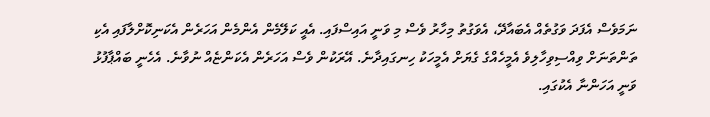ނަމަވެސް އެފަދަ ވަގުތެއް އެބައާދޭ، އެވަގުތު މިހާރު ވެސް މި ވަނީ އައިސްފައި. އެއީ ކަލޭމެން އެންމެން އަހަރެން އެކަނިކޮށްލާފައި އެކި ތަންތަނަށް ވިއްސިވިހާލިވެ އެމީހެއްގެ ގެޔަށް އެމީހަކު ހިނގައިދާނެ. އޭރަކުން ވެސް އަހަރެން އެކަންޏެއް ނުވާނެ. އެހެނީ ބައްޕާފުޅު ވަނީ އަހަންނާ އެކުގައި.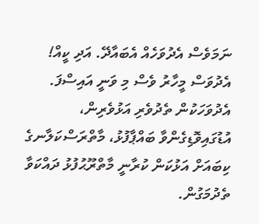ނަމަވެސް އެދުވަހެއް އެބައާދޭ. އަދި ކީއް! އެދުވަސް މީހާރު ވެސް މި ވަނީ އައިސްފަ. އެދުވަހަކުން ތެދުވެރި އަޅުވެރިން، އުޑުގައިވޮޑިގެންވާ ބައްޕާފުޅު، މާތްރަސްކަލާނގެ ކިބައަށް އަޅުކަން ކުރާނީ މާތްރޫޙުފުޅު ދައްކަވާ ތެދުމަގުން.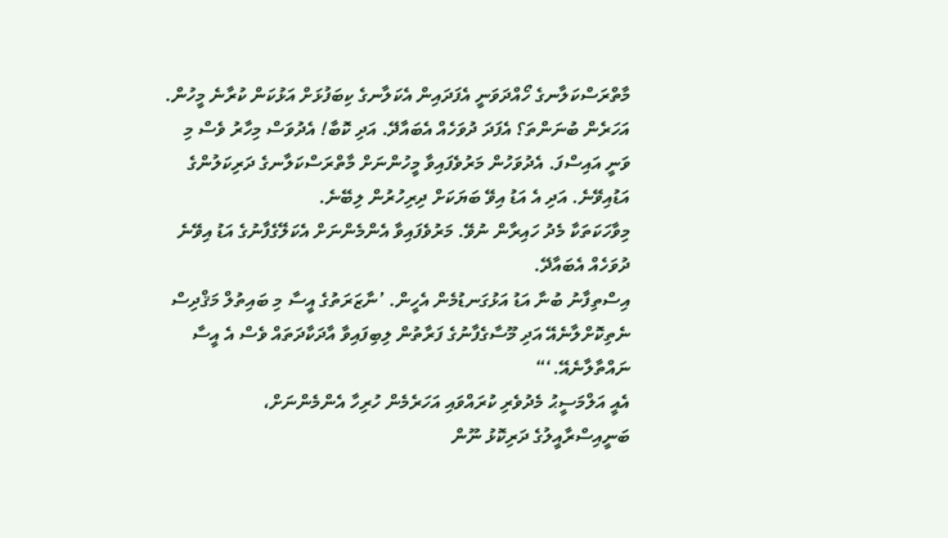މާތްރަސްކަލާނގެ ހޯއްދަވަނީ އެފަދައިން އެކަލާނގެ ކިބަފުޅަށް އަޅުކަން ކުރާނެ މީހުން.
އަހަރެން ބުނަންތަ؟ އެފަދަ ދުވަހެއް އެބައާދޭ. އަދި ކޮބާ! އެދުވަސް މިހާރު ވެސް މި ވަނީ އައިސްފަ. އެދުވަހުން މަރުވެފައިވާ މީހުންނަށް މާތްރަސްކަލާނގެ ދަރިކަލުންގެ އަޑުއިވޭނެ. އަދި އެ އަޑު އިވޭ ބަޔަކަށް ދިރިހުރުން ލިބޭނެ.
މިވާހަކަތަކާ މެދު ހައިރާން ނުވޭ. މަރުވެފައިވާ އެންމެންނަށް އެކަލޭގެފާނުގެ އަޑު އިވޭނެ ދުވަހެއް އެބައާދޭ.
އިސްތިފާނު ބުނާ އަޑު އަޅުގަނޑުމެން އެހީން. ’ނާޒަރަތުގެ އީސާ މި ބައިތުލް މަޤްދިސް ނެތިކޮށްލާނެއޭ އަދި މޫސާގެފާނުގެ ފަރާތުން ލިބިފައިވާ އާދަކާދަތައް ވެސް އެ އީސާ ނައްތާލާނެއޭ.‘“
އެއީ އަލްމަސީޙު މެދުވެރި ކުރައްވައި އަހަރެމެން ހުރިހާ އެންމެންނަށް، ބަނީއިސްރާއީލުގެ ދަރިކޮޅު ނޫން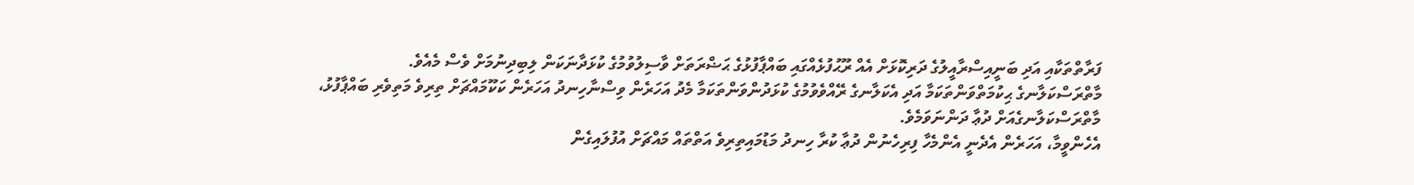ފަރާތްތަކާއި އަދި ބަނީއިސްރާއީލުގެ ދަރިކޮޅަށް އެއް ރޫޙުފުޅެއްގައި ބައްޕާފުޅުގެ ޙަޟްރަތަށް ވާސިލުވުމުގެ ކުޅަދާނަކަން ލިބިދިނުމަށް ވެސް މެއެވެ.
މާތްރަސްކަލާނގެ ޙިކުމަތްވަންތަކަމާ އަދި އެކަލާނގެ ރޭއްވެވުމުގެ ކުޅަދުންވަންތަކަމާ މެދު އަހަރެން ވިސްނާހިނދު އަހަރެން ކަކޫމައްޗަށް ތިރިވެ މަތިވެރި ބައްޕާފުޅު، މާތްރަސްކަލާނގެއަށް ދުޢާ ދަންނަވަމެވެ.
އެހެންވީމާ، އަހަރެން އެދެނީ އެންމެހާ ފިރިހެނުން ދުޢާ ކުރާ ހިނދު މަޑުމައިތިރިވެ އަތްތައް މައްޗަށް އުފުލައިގެން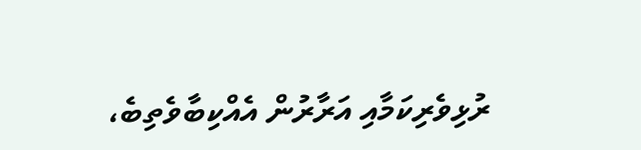ރުޅިވެރިކަމާއި އަރާރުން އެއްކިބާވެތިބެ،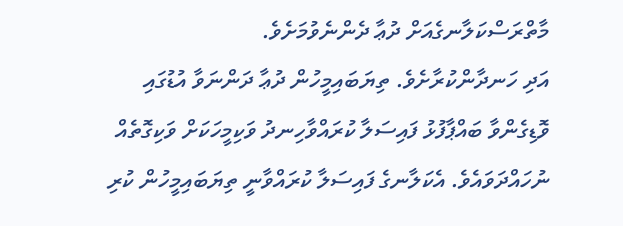މާތްރަސްކަލާނގެއަށް ދުޢާ ދެންނެވުމަށެވެ.
އަދި ހަނދާންކުރާށެވެ. ތިޔަބައިމީހުން ދުޢާ ދަންނަވާ އުޑުގައި ވޮޑިގެންވާ ބައްޕާފުޅު ފައިސަލާ ކުރައްވާހިނދު ވަކިމީހަކަށް ވަކިގޮތެއް ނުހައްދަވައެވެ. އެކަލާނގެ ފައިސަލާ ކުރައްވާނީ ތިޔަބައިމީހުން ކުރި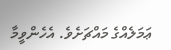ޢަމަލެއްގެ މައްޗަށެވެ. އެހެންވީމާ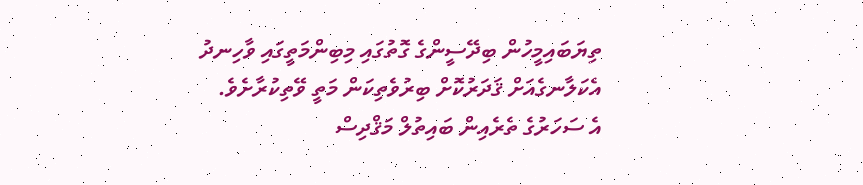ތިޔަބައިމީހުން ބިދޭސީންގެ ގޮތުގައި މިބިންމަތީގައި ވާހިނދު އެކަލާނގެއަށް ޤަދަރުކޮށް ބިރުވެތިކަން މަތީ ވޭތިކުރާށެވެ.
އެ ސަހަރުގެ ތެރެއިން ބައިތުލް މަޤްދިސް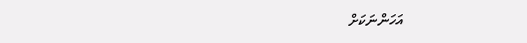އަހަންނަކަށް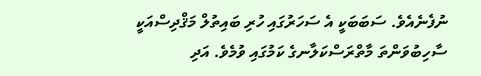ނުފެނެއެވެ. ސަބަބަކީ އެ ސަހަރުގައި ހުރި ބައިތުލް މަޤްދިސްއަކީ ސާހިބުވަންތަ މާތްރަސްކަލާނގެ ކަމުގައި ވުމެވެ. އަދި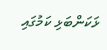ޅަކަންބަޅި ކަމުގައި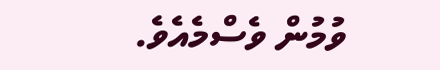ވުމުން ވެސްމެއެވެ.